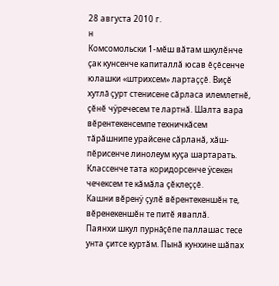28 августа 2010 г.
н
Комсомольски 1-мĕш вăтам шкулĕнче çак кунсенче капиталлă юсав ĕçĕсенче юлашки «штрихсем» лартаççĕ. Виçĕ хутлă çурт стенисене сăрласа илемлетнĕ, çĕнĕ чÿречесем те лартнă. Шалта вара вĕрентекенсемпе техничкăсем тăрăшнипе урайсене сăрланă, хăш-пĕрисенче линолеум куçа шартарать. Классенче тата коридорсенче ÿсекен чечексем те кăмăла çĕклеççĕ.
Кашни вĕренÿ çулĕ вĕрентекеншĕн те, вĕренекеншĕн те питĕ яваплă.
Паянхи шкул пурнăçĕпе паллашас тесе унта çитсе куртăм. Пынă кунхине шăпах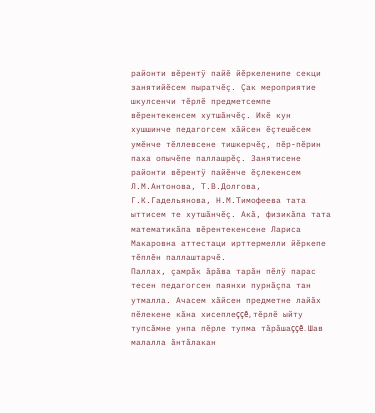районти вĕрентÿ пайĕ йĕркеленипе секци занятийĕсем пыратчĕç. Çак мероприятие шкулсенчи тĕрлĕ предметсемпе вĕрентекенсем хутшăнчĕç. Икĕ кун хушшинче педагогсем хăйсен ĕçтешĕсем умĕнче тĕллевсене тишкерчĕç, пĕр-пĕрин паха опычĕпе паллашрĕç. Занятисене районти вĕрентÿ пайĕнче ĕçлекенсем Л.М.Антонова, Т.В.Долгова, Г.К.Гадельянова, Н.М.Тимофеева тата ыттисем те хутшăнчĕç. Акă, физикăпа тата математикăпа вĕрентекенсене Лариса Макаровна аттестаци ирттермелли йĕркепе тĕплĕн паллаштарчĕ.
Паллах, çамрăк ăрăва тарăн пĕлÿ парас тесен педагогсен паянхи пурнăçпа тан утмалла. Ачасем хăйсен предметне лайăх пĕлекене кăна хисеплеççĕ, тĕрлĕ ыйту тупсăмне унпа пĕрле тупма тăрăшаççĕ. Шав малалла ăнтăлакан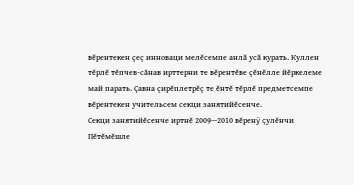вĕрентекен çеç инноваци мелĕсемпе анлă усă курать. Куллен тĕрлĕ тĕпчев-сăнав ирттерни те вĕрентĕве çĕнĕлле йĕркелеме май парать. Çавна çирĕплетрĕç те ĕнтĕ тĕрлĕ предметсемпе вĕрентекен учительсем секци занятийĕсенче.
Секци занятийĕсенче иртнĕ 2009—2010 вĕренÿ çулĕнчи Пĕтĕмĕшле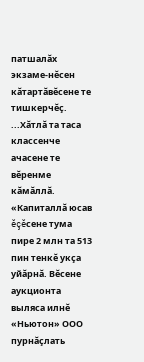патшалăх экзаме-нĕсен кăтартăвĕсене те тишкерчĕç.
...Хăтлă та таса классенче ачасене те вĕренме кăмăллă. «Капиталлă юсав ĕçĕсене тума пире 2 млн та 513 пин тенкĕ укçа уйăрнă. Вĕсене аукционта выляса илнĕ «Ньютон» ООО пурнăçлать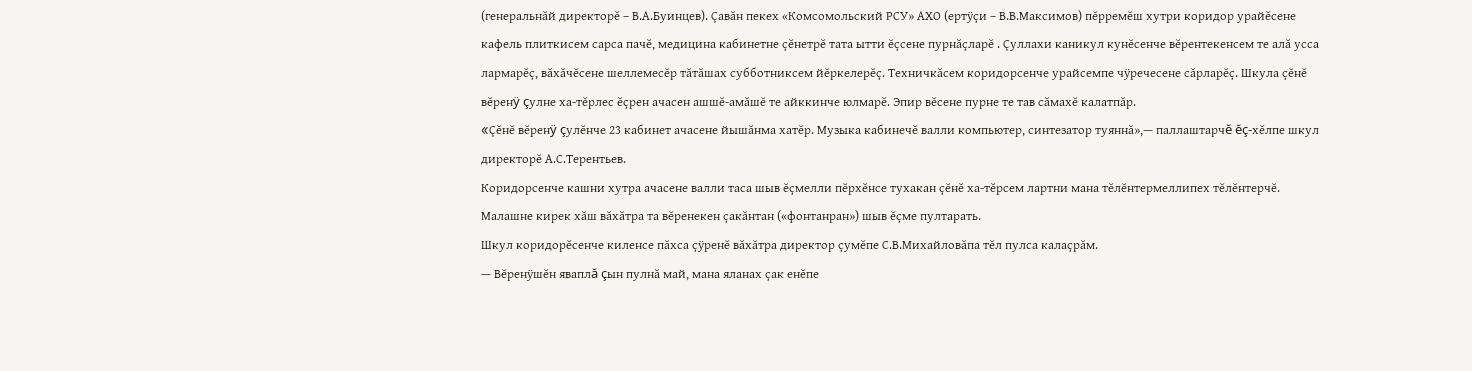(генеральнăй директорĕ – В.А.Буинцев). Çавăн пекех «Комсомольский РСУ» АХО (ертÿçи – В.В.Максимов) пĕрремĕш хутри коридор урайĕсене кафель плиткисем сарса пачĕ, медицина кабинетне çĕнетрĕ тата ытти ĕçсене пурнăçларĕ . Çуллахи каникул кунĕсенче вĕрентекенсем те алă усса лармарĕç, вăхăчĕсене шеллемесĕр тăтăшах субботниксем йĕркелерĕç. Техничкăсем коридорсенче урайсемпе чÿречесене сăрларĕç. Шкула çĕнĕ вĕренÿ çулне ха-тĕрлес ĕçрен ачасен ашшĕ-амăшĕ те айккинче юлмарĕ. Эпир вĕсене пурне те тав сăмахĕ калатпăр.
«Çĕнĕ вĕренÿ çулĕнче 23 кабинет ачасене йышăнма хатĕр. Музыка кабинечĕ валли компьютер, синтезатор туяннă»,— паллаштарчĕ ĕç-хĕлпе шкул директорĕ А.С.Терентьев.
Коридорсенче кашни хутра ачасене валли таса шыв ĕçмелли пĕрхĕнсе тухакан çĕнĕ ха-тĕрсем лартни мана тĕлĕнтермеллипех тĕлĕнтерчĕ. Малашне кирек хăш вăхăтра та вĕренекен çакăнтан («фонтанран») шыв ĕçме пултарать.
Шкул коридорĕсенче киленсе пăхса çÿренĕ вăхăтра директор çумĕпе С.В.Михайловăпа тĕл пулса калаçрăм.
— Вĕренÿшĕн яваплă çын пулнă май, мана яланах çак енĕпе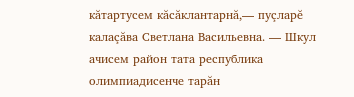кăтартусем кăсăклантарнă,— пуçларĕ калаçăва Светлана Васильевна. — Шкул ачисем район тата республика олимпиадисенче тарăн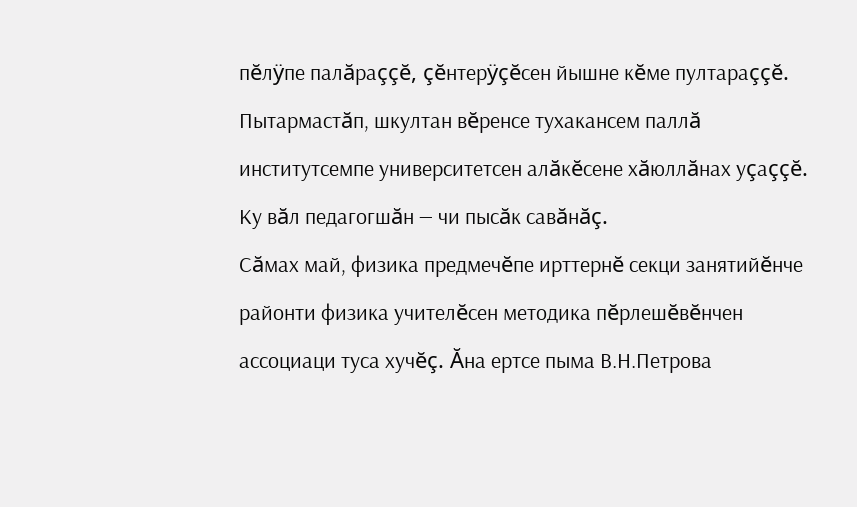пĕлÿпе палăраççĕ, çĕнтерÿçĕсен йышне кĕме пултараççĕ.
Пытармастăп, шкултан вĕренсе тухакансем паллă институтсемпе университетсен алăкĕсене хăюллăнах уçаççĕ. Ку вăл педагогшăн — чи пысăк савăнăç.
Сăмах май, физика предмечĕпе ирттернĕ секци занятийĕнче районти физика учителĕсен методика пĕрлешĕвĕнчен ассоциаци туса хучĕç. Ăна ертсе пыма В.Н.Петрова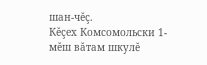шан-чĕç.
Кĕçех Комсомольски 1-мĕш вăтам шкулĕ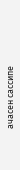ачасен сассипе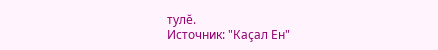тулĕ.
Источник: "Каçал Ен"